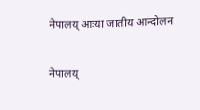नेपालय् आःया जातीय आन्दोलन

नेपालय्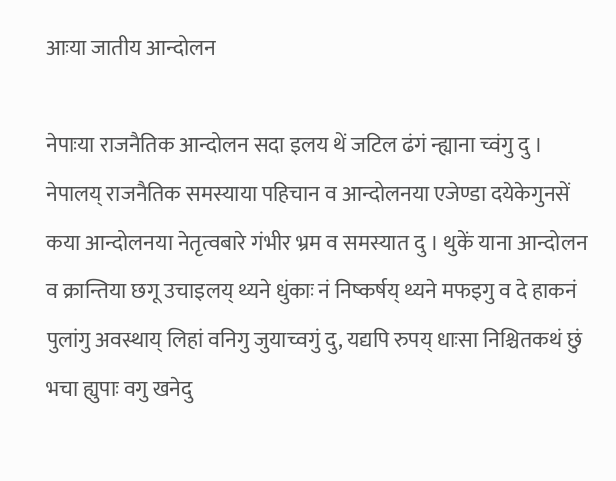आःया जातीय आन्दोलन

नेपाःया राजनैतिक आन्दोलन सदा इलय थें जटिल ढंगं न्ह्याना च्वंगु दु । नेपालय् राजनैतिक समस्याया पहिचान व आन्दोलनया एजेण्डा दयेकेगुनसें कया आन्दोलनया नेतृत्वबारे गंभीर भ्रम व समस्यात दु । थुकें याना आन्दोलन व क्रान्तिया छगू उचाइलय् थ्यने धुंकाः नं निष्कर्षय् थ्यने मफइगु व दे हाकनं पुलांगु अवस्थाय् लिहां वनिगु जुयाच्वगुं दु, यद्यपि रुपय् धाःसा निश्चितकथं छुं भचा ह्युपाः वगु खनेदु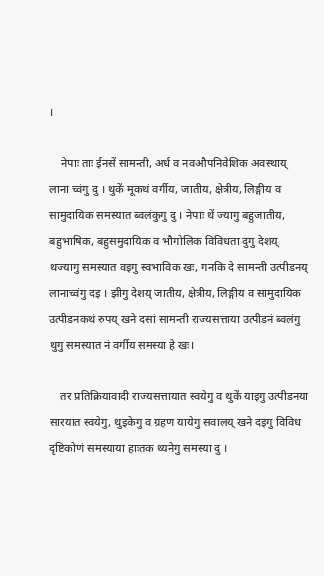।

    नेपाः ताः ईनसें सामन्ती, अर्ध व नवऔपनिवेशिक अवस्थाय् लाना च्वंगु दु । थुकें मूकथं वर्गीय, जातीय, क्षेत्रीय, लिङ्गीय व सामुदायिक समस्यात ब्वलंकुगु दु । नेपाः थें ज्यागु बहुजातीय, बहुभाषिक, बहुसमुदायिक व भौगोलिक विविधता दुगु देशय् थज्यागु समस्यात वइगु स्वभाविक खः, गनकि दे सामन्ती उत्पीडनय् लानाच्वंगु दइ । झीगु देशय् जातीय, क्षेत्रीय, लिङ्गीय व सामुदायिक उत्पीडनकथं रुपय् खने दसां सामन्ती राज्यसत्ताया उत्पीडनं ब्वलंगु थुगु समस्यात नं वर्गीय समस्या हे खः।

    तर प्रतिक्रियावादी राज्यसत्तायात स्वयेगु व थुकें याइगु उत्पीडनया सारयात स्वयेगु, थुइकेगु व ग्रहण यायेगु सवालय् खने दइगु विविध दृष्टिकोणं समस्याया हाःतक थ्यनेगु समस्या दु ।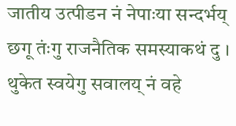जातीय उत्पीडन नं नेपाःया सन्दर्भय् छगू तःंगु राजनैतिक समस्याकथं दु । थुकेत स्वयेगु सवालय् नं वहे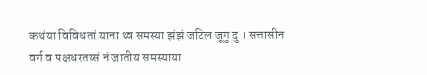कथंया विविधतां याना थ्व समस्या झंझं जटिल जूगु दु । सत्तासीन वर्ग व पक्षधरतय्सं नं जातीय समस्याया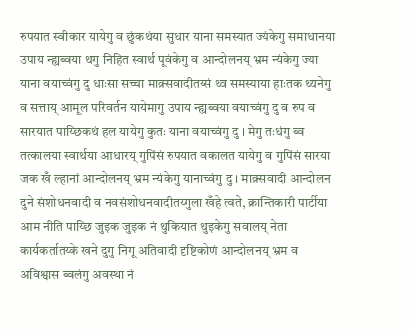रुपयात स्वीकार यायेगु व छुंकथंया सुधार याना समस्यात ज्यंकेगु समाधानया उपाय न्ह्यब्वया थगु निहित स्वार्थ पूवंकेगु व आन्दोलनय् भ्रम न्यंकेगु ज्या याना वयाच्वंगु दु धाःसा सच्चा माक्र्सवादीतय्सं थ्व समस्याया हाःतक थ्यनेगु व सत्ताय् आमूल परिवर्तन यायेमागु उपाय न्ह्यब्वया वयाच्वंगु दु व रुप व सारयात पाय्छिकथं हल यायेगु कुतः याना वयाच्वंगु दु । मेगु तःधंगु ब्व तत्कालया स्वार्थया आधारय् गुपिंसं रुपयात वकालत यायेगु व गुपिंसं सारया जक खँ ल्हानां आन्दोलनय् भ्रम न्यंकेगु यानाच्वंगु दु । माक्र्सवादी आन्दोलन दुने संशोधनवादी व नवसंशोधनवादीतय्गुला खँहे त्वते, क्रान्तिकारी पार्टीया आम नीति पाय्छि जुइक जुइक नं थुकियात थुइकेगु सवालय् नेता कार्यकर्तातय्के खने दुगु निगू अतिवादी दृष्टिकोणं आन्दोलनय् भ्रम व अविश्वास ब्वलंगु अवस्था नं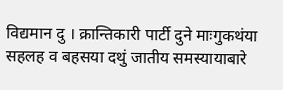विद्यमान दु । क्रान्तिकारी पार्टी दुने माःगुकथंया सहलह व बहसया दथुं जातीय समस्यायाबारे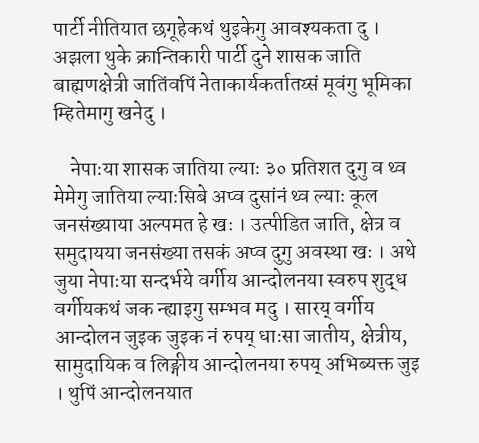पार्टी नीतियात छगूहेकथं थुइकेगु आवश्यकता दु । अझला थुके क्रान्तिकारी पार्टी दुने शासक जाति बाह्मणक्षेत्री जातिंवपिं नेताकार्यकर्तातय्सं मूवंगु भूमिका म्हितेमागु खनेदु ।

    नेपाःया शासक जातिया ल्याः ३० प्रतिशत दुगु व थ्व मेमेगु जातिया ल्याःसिबे अप्व दुसांनं थ्व ल्याः कूल जनसंख्याया अल्पमत हे खः । उत्पीडित जाति, क्षेत्र व समुदायया जनसंख्या तसकं अप्व दुगु अवस्था खः । अथे जुया नेपाःया सन्दर्भये वर्गीय आन्दोलनया स्वरुप शुद्ध वर्गीयकथं जक न्ह्याइगु सम्भव मदु । सारय् वर्गीय आन्दोलन जुइक जुइक नं रुपय् धाःसा जातीय, क्षेत्रीय, सामुदायिक व लिङ्गीय आन्दोलनया रुपय् अभिब्यक्त जुइ । थुपिं आन्दोलनयात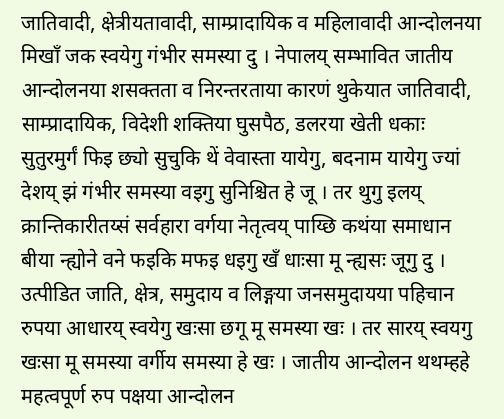जातिवादी, क्षेत्रीयतावादी, साम्प्रादायिक व महिलावादी आन्दोलनया मिखाँ जक स्वयेगु गंभीर समस्या दु । नेपालय् सम्भावित जातीय आन्दोलनया शसक्तता व निरन्तरताया कारणं थुकेयात जातिवादी, साम्प्रादायिक, विदेशी शक्तिया घुसपैठ, डलरया खेती धकाः सुतुरमुर्गं फिइ छ्यो सुचुकि थें वेवास्ता यायेगु, बदनाम यायेगु ज्यां देशय् झं गंभीर समस्या वइगु सुनिश्चित हे जू । तर थुगु इलय् क्रान्तिकारीतय्सं सर्वहारा वर्गया नेतृत्वय् पाय्छि कथंया समाधान बीया न्ह्योने वने फइकि मफइ धइगु खँ धाःसा मू न्ह्यसः जूगु दु ।
उत्पीडित जाति, क्षेत्र, समुदाय व लिङ्गया जनसमुदायया पहिचान रुपया आधारय् स्वयेगु खःसा छगू मू समस्या खः । तर सारय् स्वयगु खःसा मू समस्या वर्गीय समस्या हे खः । जातीय आन्दोलन थथम्हहे महत्वपूर्ण रुप पक्षया आन्दोलन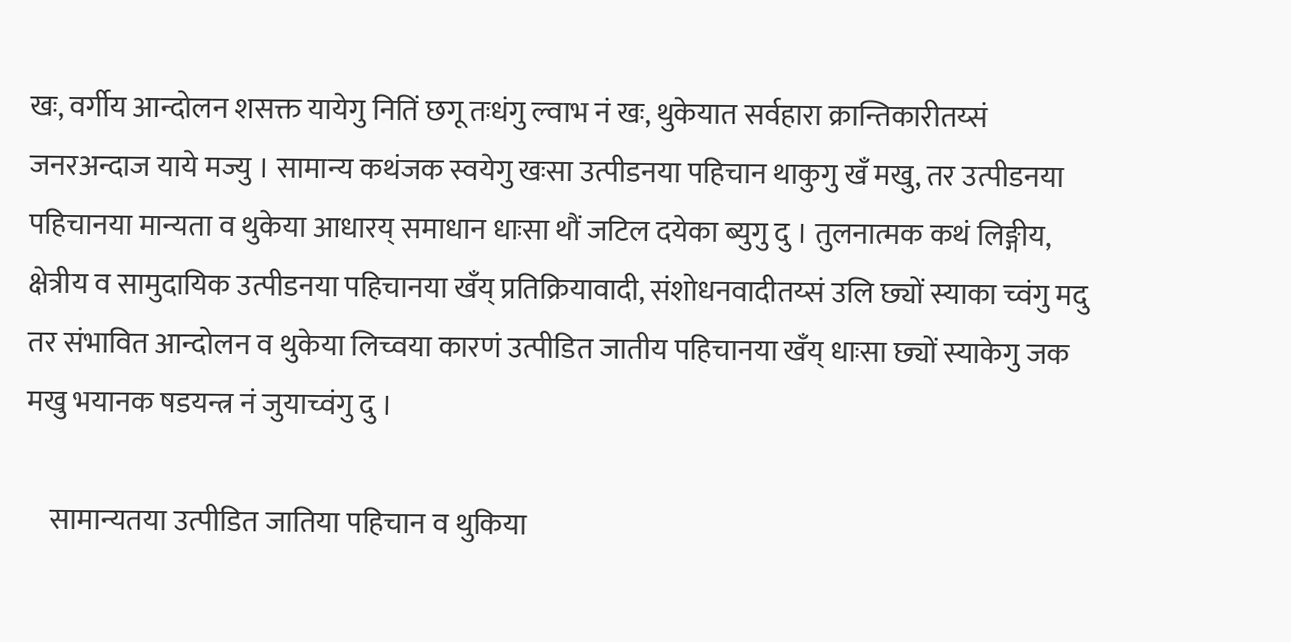खः, वर्गीय आन्दोलन शसक्त यायेगु नितिं छगू तःधंगु ल्वाभ नं खः, थुकेयात सर्वहारा क्रान्तिकारीतय्सं जनरअन्दाज याये मज्यु । सामान्य कथंजक स्वयेगु खःसा उत्पीडनया पहिचान थाकुगु खँ मखु, तर उत्पीडनया पहिचानया मान्यता व थुकेया आधारय् समाधान धाःसा थौं जटिल दयेका ब्युगु दु । तुलनात्मक कथं लिङ्गीय, क्षेत्रीय व सामुदायिक उत्पीडनया पहिचानया खँय् प्रतिक्रियावादी, संशोधनवादीतय्सं उलि छ्यों स्याका च्वंगु मदु तर संभावित आन्दोलन व थुकेया लिच्वया कारणं उत्पीडित जातीय पहिचानया खँय् धाःसा छ्यों स्याकेगु जक मखु भयानक षडयन्त्र नं जुयाच्वंगु दु ।

    सामान्यतया उत्पीडित जातिया पहिचान व थुकिया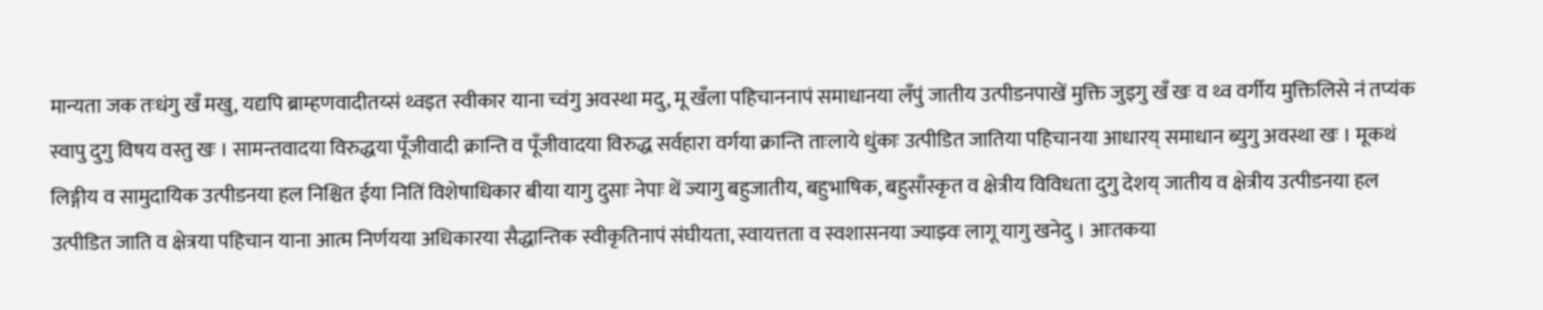मान्यता जक तःधंगु खँ मखु, यद्यपि ब्राम्हणवादीतय्सं थ्वइत स्वीकार याना च्वंगु अवस्था मदु, मू खँला पहिचाननापं समाधानया लँपुं जातीय उत्पीडनपाखें मुक्ति जुइगु खँ खः व थ्व वर्गीय मुक्तिलिसे नं तप्यंक स्वापु दुगु विषय वस्तु खः । सामन्तवादया विरुद्धया पूँजीवादी क्रान्ति व पूँजीवादया विरुद्ध सर्वहारा वर्गया क्रान्ति ताःलाये धुंकाः उत्पीडित जातिया पहिचानया आधारय् समाधान ब्युगु अवस्था खः । मूकथं लिङ्गीय व सामुदायिक उत्पीडनया हल निश्चित ईया नितिं विशेषाधिकार बीया यागु दुसाः नेपाः थें ज्यागु बहुजातीय, बहुभाषिक, बहुसाँस्कृत व क्षेत्रीय विविधता दुगु देशय् जातीय व क्षेत्रीय उत्पीडनया हल उत्पीडित जाति व क्षेत्रया पहिचान याना आत्म निर्णयया अधिकारया सैद्धान्तिक स्वीकृतिनापं संघीयता, स्वायत्तता व स्वशासनया ज्याझ्वः लागू यागु खनेदु । आःतकया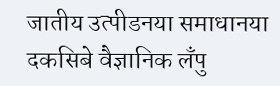जातीय उत्पीडनया समाधानया दकसिबे वैज्ञानिक लँपु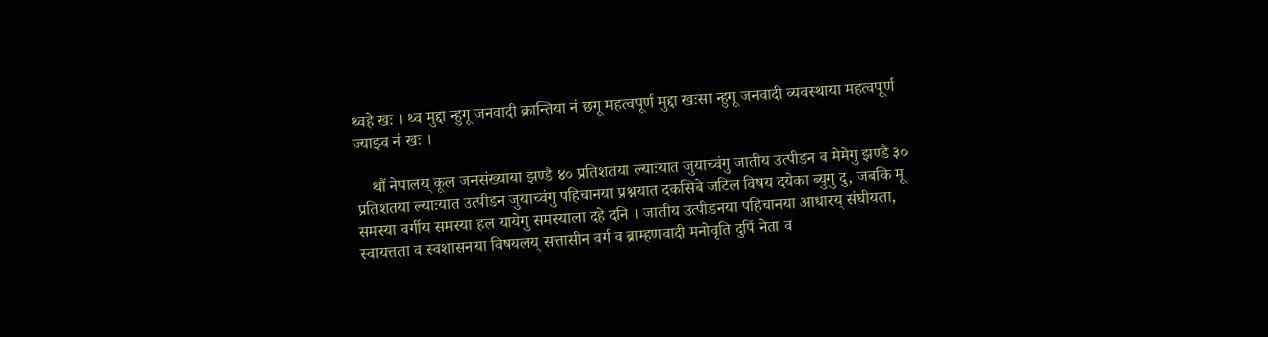थ्वहे खः । थ्व मुद्दा न्हुगू जनवादी क्रान्तिया नं छगू महत्वपूर्ण मुद्दा खःसा न्हुगू जनवादी व्यवस्थाया महत्वपूर्ण ज्याझ्व नं खः ।

    थौं नेपालय् कूल जनसंख्याया झण्डै ४० प्रतिशतया ल्याःयात जुयाच्वंगु जातीय उत्पीडन व मेमेगु झण्डै ३० प्रतिशतया ल्याःयात उत्पीडन जुयाच्वंगु पहिचानया प्रश्नयात दकसिबे जटिल विषय दयेका ब्युगु दु, जबकि मू समस्या वर्गीय समस्या हल यायेगु समस्याला दहे दनि । जातीय उत्पीडनया पहिचानया आधारय् संघीयता, स्वायत्तता व स्वशासनया विषयलय् सत्तासीन वर्ग व ब्राम्हणवादी मनोवृति दुपिं नेता व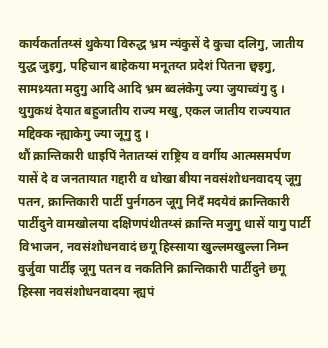कार्यकर्तातय्सं थुकेया विरुद्ध भ्रम न्यंकुसें दे कुचा दलिगु, जातीय युद्ध जुइगु, पहिचान बाहेकया मनूतय्त प्रदेशं पितना छ्वइगु, सामथ्र्यता मदुगु आदि आदि भ्रम ब्वलंकेगु ज्या जुयाच्वंगु दु । थुगुकथं देयात बहुजातीय राज्य मखु, एकल जातीय राज्ययात मद्दिक्क न्ह्याकेगु ज्या जूगु दु ।
थौं क्रान्तिकारी धाइपिं नेतातय्सं राष्ट्रिय व वर्गीय आत्मसमर्पण यासें दे व जनतायात गद्दारी व धोखा बीया नवसंशोधनवादय् जूगु पतन, क्रान्तिकारी पार्टी पुर्नगठन जूगु निदँ मदयेवं क्रान्तिकारी पार्टीदुने वामखोलया दक्षिणपंथीतय्सं क्रान्ति मजुगु धासें यागु पार्टी विभाजन, नवसंशोधनवादं छगू हिस्साया खुल्लमखुल्ला निम्न वुर्जुवा पार्टीइ जूगु पतन व नकतिनि क्रान्तिकारी पार्टीदुने छगू हिस्सा नवसंशोधनवादया न्ह्यपं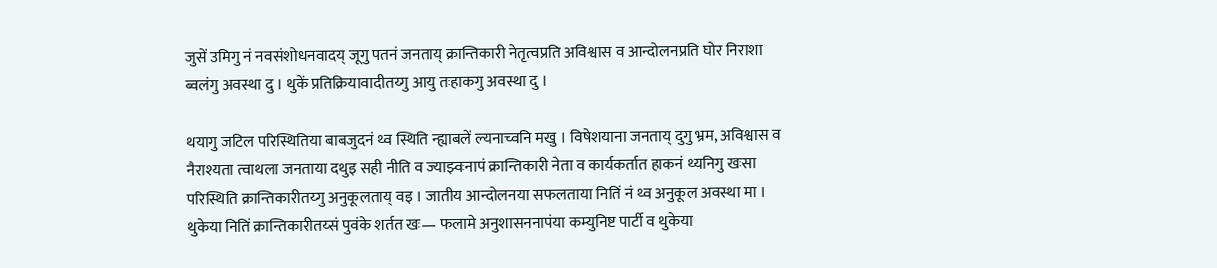जुसें उमिगु नं नवसंशोधनवादय् जूगु पतनं जनताय् क्रान्तिकारी नेतृत्वप्रति अविश्वास व आन्दोलनप्रति घोर निराशा ब्वलंगु अवस्था दु । थुकें प्रतिक्रियावादीतय्गु आयु तःहाकगु अवस्था दु ।

थयागु जटिल परिस्थितिया बाबजुदनं थ्व स्थिति न्ह्याबलें ल्यनाच्वनि मखु । विषेशयाना जनताय् दुगु भ्रम, अविश्वास व नैराश्यता त्वाथला जनताया दथुइ सही नीति व ज्याझ्वःनापं क्रान्तिकारी नेता व कार्यकर्तात हाकनं थ्यनिगु खःसा परिस्थिति क्रान्तिकारीतय्गु अनुकूलताय् वइ । जातीय आन्दोलनया सफलताया नितिं नं थ्व अनुकूल अवस्था मा । थुकेया नितिं क्रान्तिकारीतय्सं पुवंके शर्तत खः— फलामे अनुशासननापंया कम्युनिष्ट पार्टी व थुकेया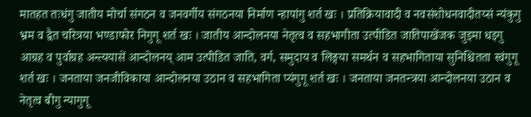मातहत तःधंगु जातीय मोर्चा संगठन व जनवर्गीय संगठनया निर्माण न्हापांगु शर्त खः । प्रतिक्रियावादी व नवसंशोधनवादीतय्सं न्यंकुगु भ्रम व द्वैत चरित्रया भण्डाफोर निगुगू शर्त खः । जातीय आन्दोलनया नेतृत्व व सहभागीता उत्पीडित जातिपाखेंजक जुइमा धइगु आग्रह व पुर्वाग्रह अन्त्ययासें आन्दोलनय् आम उत्पीडित जाति, वर्ग, समुदाय व लिङ्गया समर्थन व सहभागिताया सुनिश्चितता स्वंगुगू शर्त खः । जनताया जनजीविकाया आन्दोलनया उठान व सहभागिता प्यंगुगू शर्त खः । जनताया जनतन्त्रया आन्दोलनया उठान व नेतृत्व बीगु न्यागुगू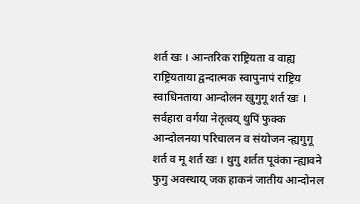शर्त खः । आन्तरिक राष्ट्रियता व वाह्य राष्ट्रियताया द्वन्दात्मक स्वापुनापं राष्ट्रिय स्वाधिनताया आन्दोलन खुगुगू शर्त खः । सर्वहारा वर्गया नेतृत्वय् थुपिं फुक्क आन्दोलनया परिचालन व संयोजन न्ह्यगुगू शर्त व मू शर्त खः । थुगु शर्तत पूवंका न्ह्यावने फुगु अवस्थाय् जक हाकनं जातीय आन्दोनल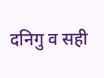दनिगु व सही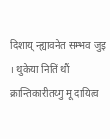दिशाय् न्ह्यावनेत सम्भव जुइ । थुकेया नितिं थौं क्रान्तिकारीतय्गु मू दायित्व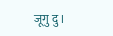जूगु दु ।